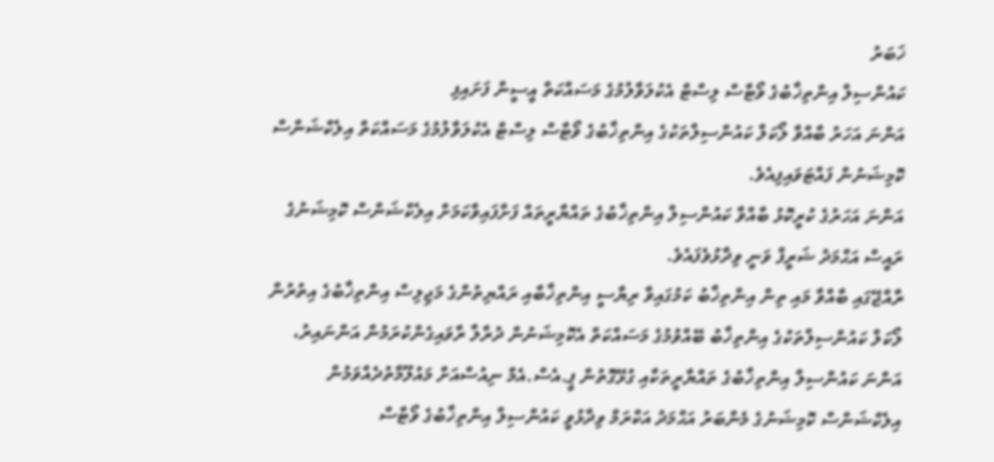ޚަބަރު
ކައުންސިލް އިންތިޚާބުގެ ވޯޓާސް ލިސްޓް އެކުލަވާލުމުގެ މަސައްކަތް އީސީން ފަށައިފި
އަންނަ އަހަރު ބާއްވާ ލޯކަލް ކައުންސިލްތަކުގެ އިންތިޚާބުގެ ވޯޓާސް ލިސްޓް އެކުލަވާލުމުގެ މަސައްކަތް އިލެކްޝަންސް ކޮމިޝަނުން ފައްޓަވައިފިއެވެ.
އަންނަ އަހަރުގެ ކުރީކޮޅު ބާއްވާ ކައުންސިލް އިންތިޚާބުގެ ތައްޔާރީތައް ފަށާފައިވާކަމަށް އިލެކްޝަންސް ކޮމިޝަނުގެ ރައީސް އަޙްމަދު ޝަރީފް ވަނީ ވިދާޅުވެފައެވެ.
ރާއްޖޭގައި ބާއްވާ މައި ތިން އިންތިޚާބު ކަމުގައިވާ ރިޔާސީ އިންތިޚާބާއި ރައްޔިތުންގެ މަޖިލިސް އިންތިޚާބުގެ އިތުރުން ލޯކަލް ކައުންސިލްތަކުގެ އިންތިޚާބު ބޭއްވުމުގެ މަސައްކަތް އެކޮމިޝަނުން ދުރާލާ ރާވައިގެންކުރަމުން އަންނައިރު، އަންނަ ކައުންސިލް އިންތިޚާބުގެ ތައްޔާރީތަކާއި ގުޅޭގޮތުން ޕީ.އެސް.އެމް ނިއުސްއަށް މައުލޫމާތުދެއްވަމުން އިލެކްޝަންސް ކޮމިޝަނުގެ މެންބަރު އަޙްމަދު އަކްރަމް ވިދާޅުވީ ކައުންސިލް އިންތިޚާބުގެ ވޯޓާސް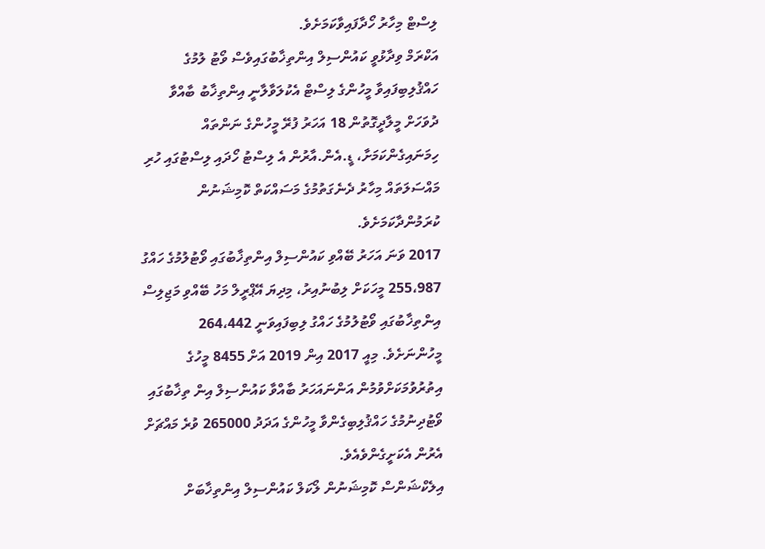ލިސްޓް މިހާރު ހޯދާފައިވާކަމަށެވެ.
އަކްރަމް ވިދާޅުވީ ކައުންސިލް އިންތިޚާބުގައިވެސް ވޯޓު ލުމުގެ ހައްޤުލިބިފައިވާ މީހުންގެ ލިސްޓް އެކުލަވާލާނީ އިންތިޚާބު ބާއްވާ ދުވަހަށް މީލާދީގޮތުން 18 އަހަރު ފުރޭ މީހުންގެ ނަންތައް ހިމަނައިގެންކަމަށާ، ޑީ.އެން.އާރުން އެ ލިސްޓު ހޯދައި ލިސްޓުގައި ހުރި މައްސަލަތައް މިހާރު ދެނެގަތުމުގެ މަސައްކަތް ކޮމިޝަނުން ކުރަމުންދާކަމަށެވެ.
2017 ވަނަ އަހަރު ބޭއްވި ކައުންސިލް އިންތިޚާބުގައި ވޯޓުލުމުގެ ހައްގު 255،987 މީހަކަށް ލިބުނުއިރު، މިދިޔަ އޭޕްރީލް މަހު ބޭއްވި މަޖިލިސް އިންތިޚާބުގައި ވޯޓުލުމުގެ ހައްގު ލިބިފައިވަނީ 264،442 މީހުންނަށެވެ. މިއީ 2017 އިން 2019 އަށް 8455 މީހުގެ އިތުރުވުމަކަށްވުމުން އަންނައަހަރު ބާއްވާ ކައުންސިލް އިން ތިޚާބުގައި ވޯޓުދިނުމުގެ ހައްޤުލިބިގެންވާ މީހުންގެ އަދަދު 265000 ވުރެ މައްޗަށް އެރުން އެކަށީގެންވެއެވެ.
އިލެކްޝަންސް ކޮމިޝަނުން ލޯކަލް ކައުންސިލް އިންތިޚާބަށް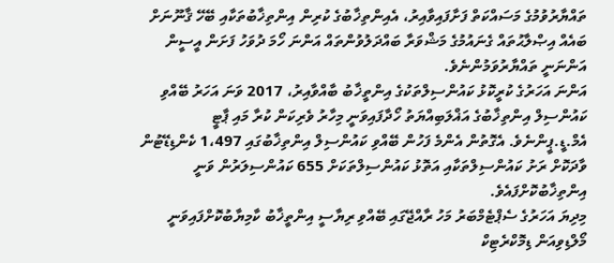ތައްޔާރުވުމުގެ މަސައްކަތް ފަށާފައިވާއިރު، އެއިންތިޚާބުގެ ކުރިން އިންތިޚާބުތަކާއި ބޭހޭ ޤާނޫނަށް ބައެއް އިޞްލާޙުތައް ގެނައުމުގެ މަޝްވަރާ ބައްދަލުވުންތައް އަންނަ ހޯމަ ދުވަހު ފަށަން އީސީން އަންނަނީ ތައްޔާރުވަމުންނެވެ.
އަންނަ އަހަރުގެ ކުރީކޮޅު ކައުންސިލްތަކުގެ އިންތީޚާބު ބާއްވާއިރު، 2017 ވަނަ އަހަރު ބޭއްވި ކައުންސިލް އިންތިޚާބުގެ އަޣްލަބިއްޔަތު ހޯދާފައިވަނީ މިހާރު ވެރިކަން ކުރާ މައި ޕާޓީ އެމް.ޑީ.ޕީންނެވެ. އެގޮތުން އެންމެ ފަހުން ބޭއްވި ކައުންސިލް އިންތިޚާބުގައި 1،497 ކެންޑިޑޭޓުން ވާދަކޮށް ރަށު ކައުންސިލްތަކާއި އަތޮޅު ކައުންސިލްތަކަށް 655 ކައުންސިލަރުން ވަނީ އިންތިޚާބުކޮށްފައެވެ.
މިދިޔަ އަހަރުގެ ސެޕްޓެމްބަރު މަހު ރާއްޖޭގައި ބޭއްވި ރިޔާސީ އިންތީޚާބު ކާމިޔާބުކޮށްފައިވަނީ މޯލްޑިވިއަން ޑިމޮކްރެޓިކް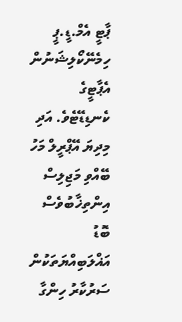ޕާޓީ އެމް.ޑީ.ޕީ ހިމެނޭކޯލިޝަނުން އެޕާޓީގެ ކެނޑިޑޭޓެވެ. އަދި މިދިޔަ އޭޕްރީލް މަހު ބޭއްވި މަޖިލިސް އިންތިޚާބުވެސް ބޮޑު އަޣްލަބިއްޔަތަކުން ސަރުކާރު ހިންގާ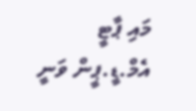މައި ޕާޓީ އެމް.ޑީ.ޕީން ވަނީ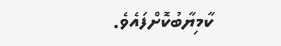ކާމިޔާބުކޮށްފައެވެ.